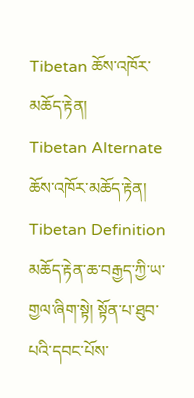Tibetan ཆོས་འཁོར་མཆོད་རྟེན།
Tibetan Alternate ཆོས་འཁོར་མཆོད་རྟེན།
Tibetan Definition མཆོད་རྟེན་ཆ་བརྒྱད་ཀྱི་ཡ་གྱལ་ཞིག་སྟེ། སྟོན་པ་ཐུབ་པའི་དབང་པོས་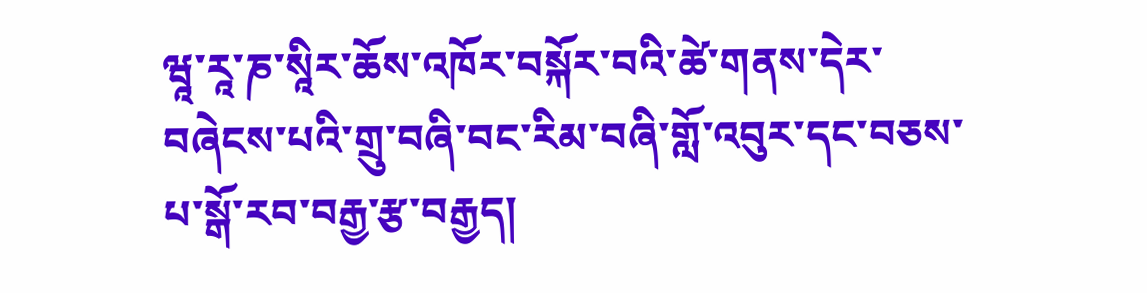ཝཱ་རཱ་ཎ་སཱིར་ཆོས་འཁོར་བསྐོར་བའི་ཚེ་གནས་དེར་བཞེངས་པའི་གྲུ་བཞི་བང་རིམ་བཞི་གློ་འབུར་དང་བཅས་པ་སྒོ་རབ་བརྒྱ་རྩ་བརྒྱད།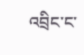འབྲིང་ང་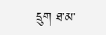དྲུག ཐ་མ་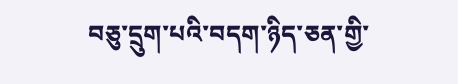བཅུ་དྲུག་པའི་བདག་ཉིད་ཅན་གྱི་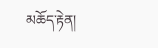མཆོད་རྟེན།